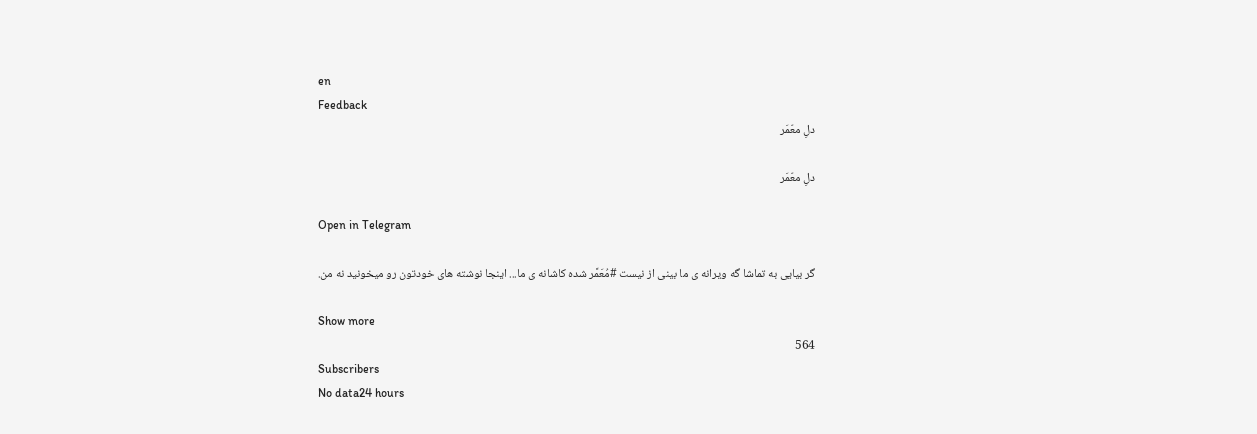en
Feedback
دلِ معّمَر

دلِ معّمَر

Open in Telegram

گر بیایی به تماشا گه ویرانه ی ما بینی از نیست #مُعَمَّر شده کاشانه ی ما... اینجا نوشته های خودتون رو میخونید نه من.

Show more
564
Subscribers
No data24 hours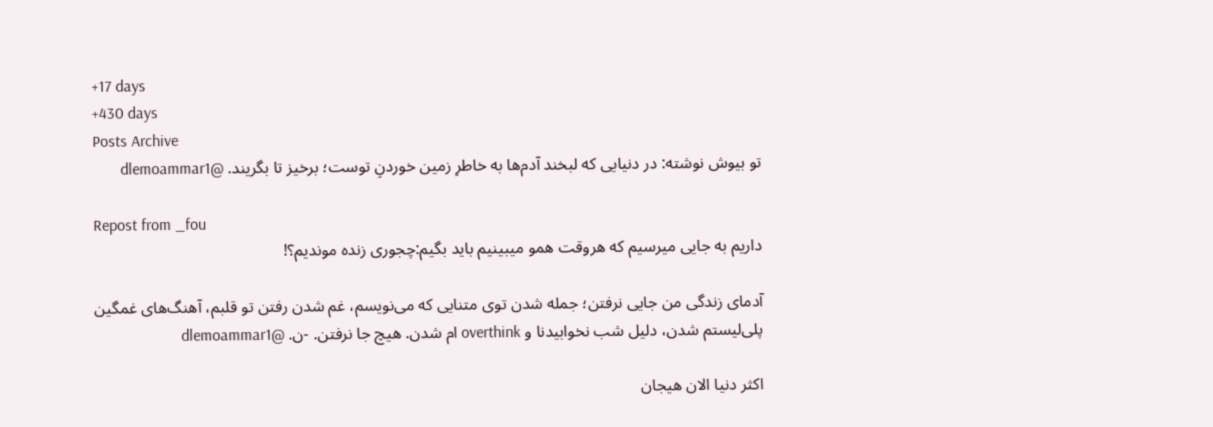+17 days
+430 days
Posts Archive
تو بیوش نوشته: در دنیایی که لبخند آدم‌ها به خاطرِ زمین خوردنِ توست؛ برخیز تا بگریند. @dlemoammar1

Repost from _fou
داریم به جایی میرسیم که هروقت همو میبینیم باید بگیم:چجوری زنده موندیم؟!

آدمای زندگی من جایی نرفتن؛ جمله شدن توی متنایی که می‌نویسم، غم شدن رفتن تو قلبم، آهنگ‌های غمگین پلی‌لیستم شدن، دلیل شب نخوابیدنا و overthink ام شدن. هیچ جا نرفتن. -ن. @dlemoammar1

اکثر دنیا الان هیجان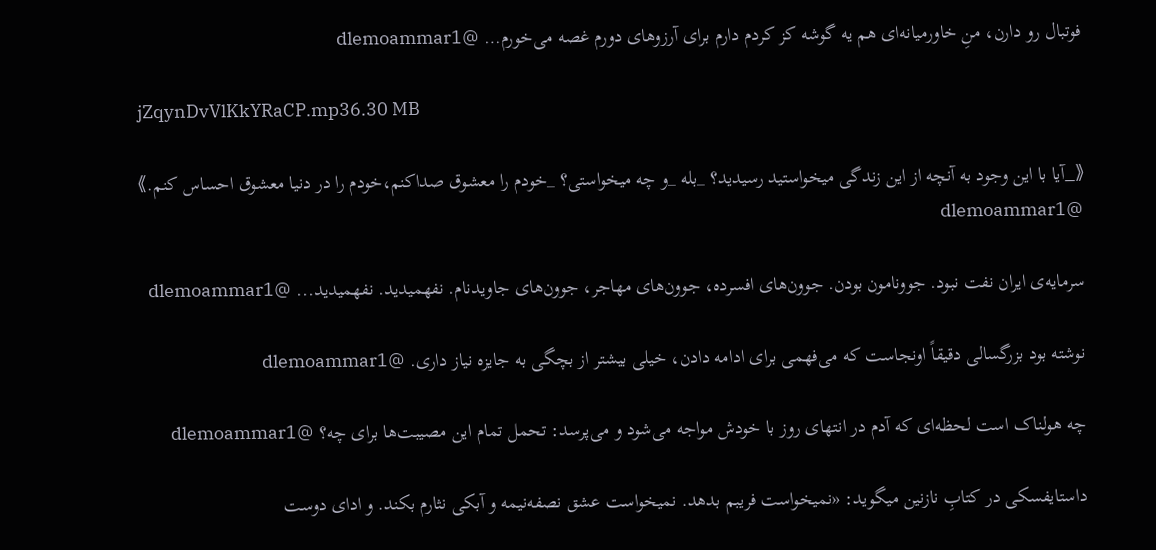فوتبال رو دارن، منِ خاورمیانه‌ای هم یه گوشه کز کردم دارم برای آرزوهای دورم غصه می‌خورم… @dlemoammar1

jZqynDvVlKkYRaCP.mp36.30 MB

《_آیا با این وجود به آنچه از این زندگی میخواستید رسیدید؟ _بله _و چه میخواستی؟ _خودم را معشوق صداکنم،خودم را در دنیا معشوق احساس کنم.》 @dlemoammar1

سرمایه‌ی ایران نفت نبود. جوونامون بودن. جوون‌های افسرده، جوون‌های مهاجر، جوون‌های جاویدنام‌. نفهمیدید. نفهمیدید... @dlemoammar1

نوشته بود بزرگسالی دقیقاً اونجاست که می‌فهمی برای ادامه دادن، خیلی بیشتر از بچگی به جایزه نیاز داری. @dlemoammar1

چه هولناک است لحظه‌ای که آدم در انتهای روز با خودش مواجه می‌شود و می‌پرسد: تحمل تمام این مصیبت‌ها برای چه؟ @dlemoammar1

داستایفسکی در کتابِ نازنین میگوید: «نمیخواست فریبم بدهد. نمیخواست عشق نصفه‌نیمه و آبکی نثارم بکند. و ادای دوست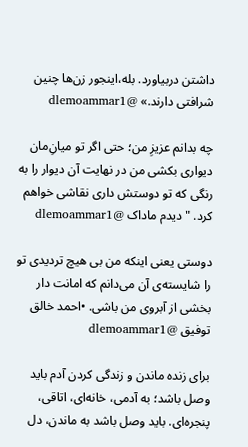داشتن دربیاورد. بله،اینجور زن‌ها چنین شرافتی دارند.» @dlemoammar1

چه بدانم عزیزِ من؛ حتی اگر تو میانِ‌مان دیواری بکشی من در نهایت آن دیوار را به رنگی که تو دوستش داری نقاشی خواهم کرد. " دیدم ماداک @dlemoammar1

دوستی یعنی اینکه من بی هیچ تردیدی تو را شایسته‌ی آن می‌دانم که امانت دار بخشی از آبروی من باشی. •احمد خالق توفیق @dlemoammar1

برای زنده ماندن و زندگی کردن آدم باید وصل باشد؛ به آدمی، خانه‌ای، اتاقی، پنجره‌ای. باید وصل باشد به ماندن، دل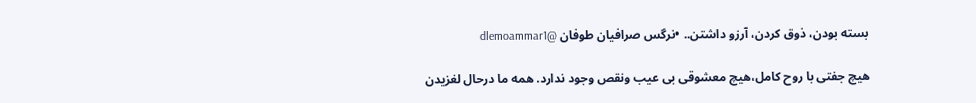بسته بودن، ذوق کردن، آرزو داشتن.. •نرگس صرافیان طوفان @dlemoammar1

هیچ جفتی با روح کامل،هیچ معشوقی بی عیب ونقص وجود ندارد. همه ما درحال لغزیدن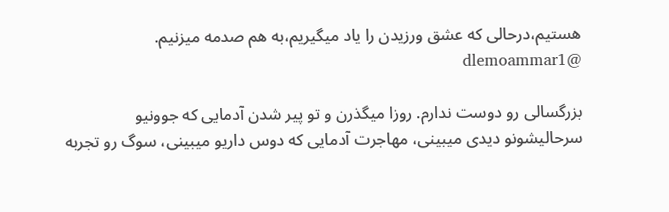هستیم،درحالی که عشق ورزیدن را یاد میگیریم،به هم صدمه میزنیم. @dlemoammar1

بزرگسالی رو دوست ندارم. روزا میگذرن و تو پیر شدن آدمایی که جوونیو سرحالیشونو دیدی میبینی، مهاجرت آدمایی که دوس داریو میبینی، سوگ رو تجربه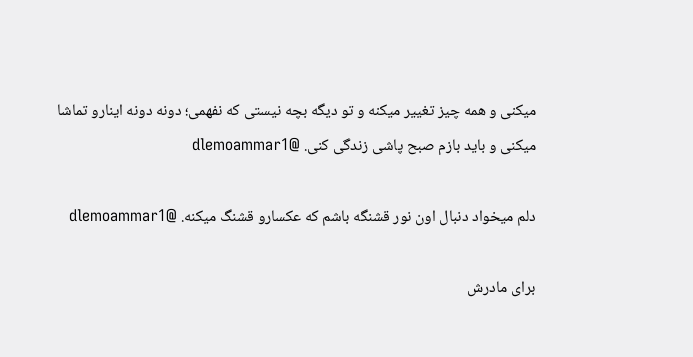میکنی و همه چیز تغییر میکنه و تو دیگه بچه نیستی که نفهمی؛ دونه دونه اینارو تماشا میکنی و باید بازم صبح پاشی زندگی کنی. @dlemoammar1

دلم میخواد دنبال اون نور قشنگه باشم که عکسارو قشنگ میکنه. @dlemoammar1

برای مادرش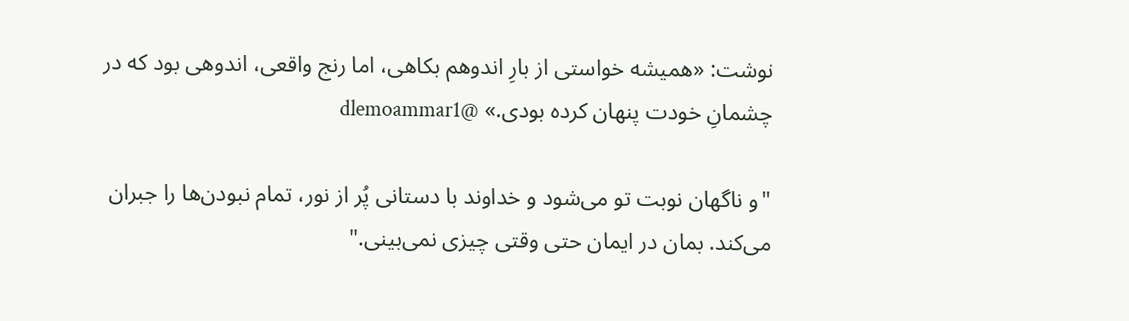نوشت: «همیشه خواستی از بارِ اندوهم بکاهی، اما رنج واقعی، اندوهی بود که در چشمانِ خودت پنهان کرده بودی.» @dlemoammar1

"و ناگهان نوبت تو می‌شود و خداوند با دستانی پُر از نور، تمام نبودن‌ها را جبران می‌کند. بمان در ایمان حتی وقتی چیزی نمی‌بینی."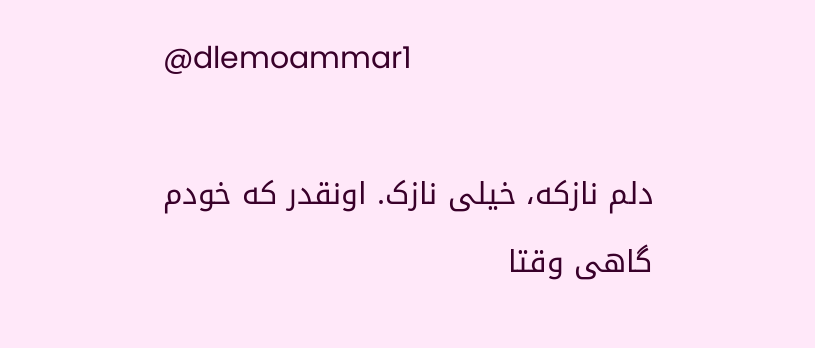@dlemoammar1

دلم نازکه، خیلی نازک. اونقدر که خودم گاهی وقتا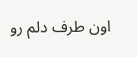اون طرف دلم رو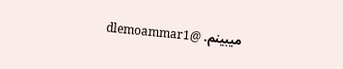میبینم. @dlemoammar1